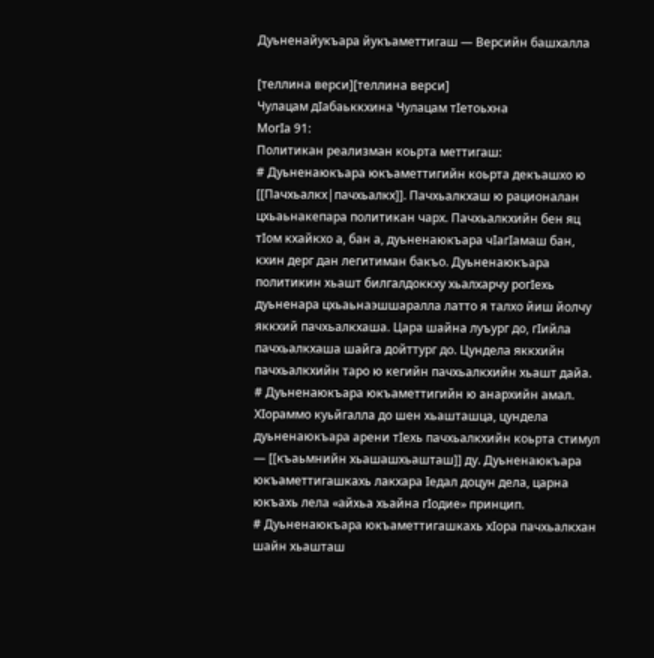Дуьненайукъара йукъаметтигаш — Версийн башхалла

[теллина верси][теллина верси]
Чулацам дӀабаьккхина Чулацам тӀетоьхна
МогӀа 91:
Политикан реализман коьрта меттигаш:
# Дуьненаюкъара юкъаметтигийн коьрта декъашхо ю [[Пачхьалкх|пачхьалкх]]. Пачхьалкхаш ю рационалан цхьаьнакепара политикан чарх. Пачхьалкхийн бен яц тӀом кхайкхо а, бан а, дуьненаюкъара чӀагӀамаш бан, кхин дерг дан легитиман бакъо. Дуьненаюкъара политикин хьашт билгалдоккху хьалхарчу рогӀехь дуьненара цхьаьнаэшшаралла латто я талхо йиш йолчу яккхий пачхьалкхаша. Цара шайна луъург до, гӀийла пачхьалкхаша шайга дойттург до. Цундела яккхийн пачхьалкхийн таро ю кегийн пачхьалкхийн хьашт дайа.
# Дуьненаюкъара юкъаметтигийн ю анархийн амал. ХӀораммо куьйгалла до шен хьашташца, цундела дуьненаюкъара арени тӀехь пачхьалкхийн коьрта стимул — [[къаьмнийн хьашашхьашташ]] ду. Дуьненаюкъара юкъаметтигашкахь лакхара Ӏедал доцун дела, царна юкъахь лела «айхьа хьайна гӀодие» принцип.
# Дуьненаюкъара юкъаметтигашкахь хӀора пачхьалкхан шайн хьашташ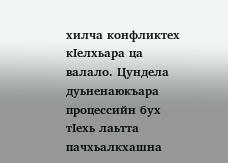хилча конфликтех кӀелхьара ца валало. Цундела дуьненаюкъара процессийн бух тӀехь лаьтта пачхьалкхашна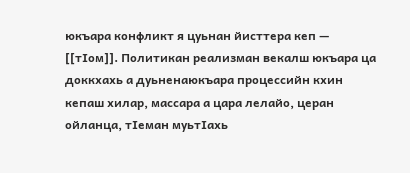юкъара конфликт я цуьнан йисттера кеп — [[тIом]]. Политикан реализман векалш юкъара ца доккхахь а дуьненаюкъара процессийн кхин кепаш хилар, массара а цара лелайо, церан ойланца, тӀеман муьтӀахь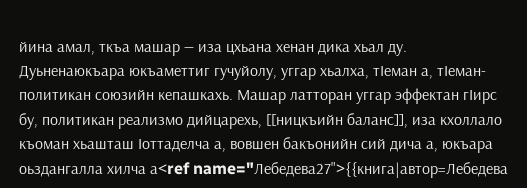йина амал, ткъа машар — иза цхьана хенан дика хьал ду. Дуьненаюкъара юкъаметтиг гучуйолу, уггар хьалха, тӀеман а, тӀеман-политикан союзийн кепашкахь. Машар латторан уггар эффектан гӀирс бу, политикан реализмо дийцарехь, [[ницкъийн баланс]], иза кхоллало къоман хьашташ Ӏоттаделча а, вовшен бакъонийн сий дича а, юкъара оьздангалла хилча а<ref name="Лебедева27">{{книга|автор=Лебедева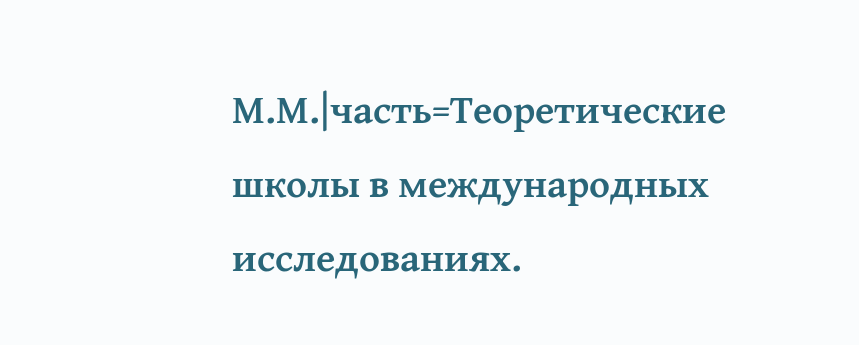М.М.|часть=Теоретические школы в международных исследованиях.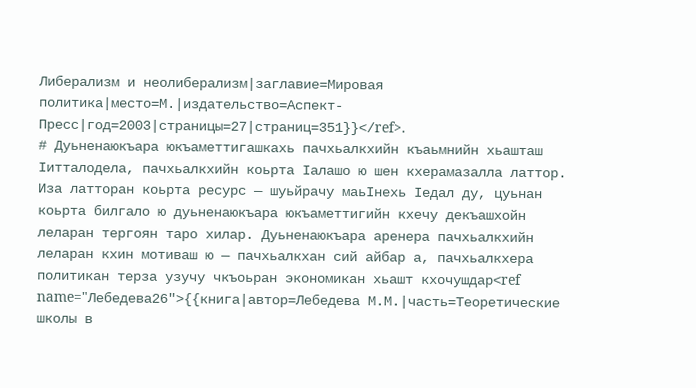Либерализм и неолиберализм|заглавие=Мировая политика|место=М.|издательство=Аспект-Пресс|год=2003|страницы=27|страниц=351}}</ref>.
# Дуьненаюкъара юкъаметтигашкахь пачхьалкхийн къаьмнийн хьашташ Ӏитталодела, пачхьалкхийн коьрта Ӏалашо ю шен кхерамазалла латтор. Иза латторан коьрта ресурс — шуьйрачу маьӀнехь Ӏедал ду, цуьнан коьрта билгало ю дуьненаюкъара юкъаметтигийн кхечу декъашхойн леларан тергоян таро хилар. Дуьненаюкъара аренера пачхьалкхийн леларан кхин мотиваш ю — пачхьалкхан сий айбар а, пачхьалкхера политикан терза узучу чкъоьран экономикан хьашт кхочушдар<ref name="Лебедева26">{{книга|автор=Лебедева М.М.|часть=Теоретические школы в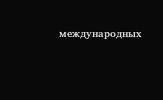международных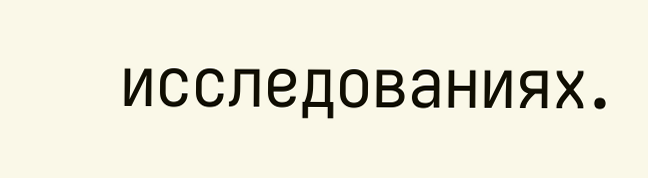исследованиях.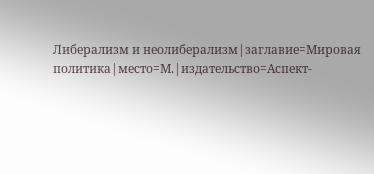Либерализм и неолиберализм|заглавие=Мировая политика|место=М.|издательство=Аспект-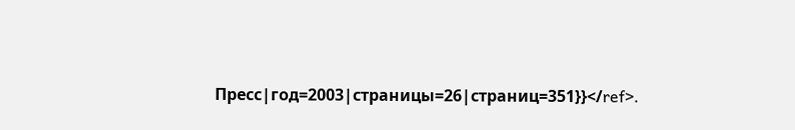Пресс|год=2003|страницы=26|страниц=351}}</ref>.